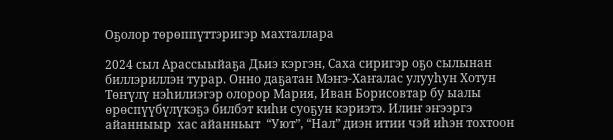Оҕолор төрөппүттэригэр махталлара

2024 сыл Арассыыйаҕа Дьиэ кэргэн, Саха сиригэр оҕо сылынан биллэриллэн турар. Онно даҕатан Мэҥэ-Хаҥалас улууһун Хотун Төҥүлү нэһилиэгэр олорор Мария, Иван Борисовтар бу ыалы өрөспүүбүлүкэҕэ билбэт киһи суоҕун кэриэтэ. Илиҥ эҥээргэ айанныыр  хас айанньыт  “Уют”, “Нал” диэн итии чэй иһэн тохтоон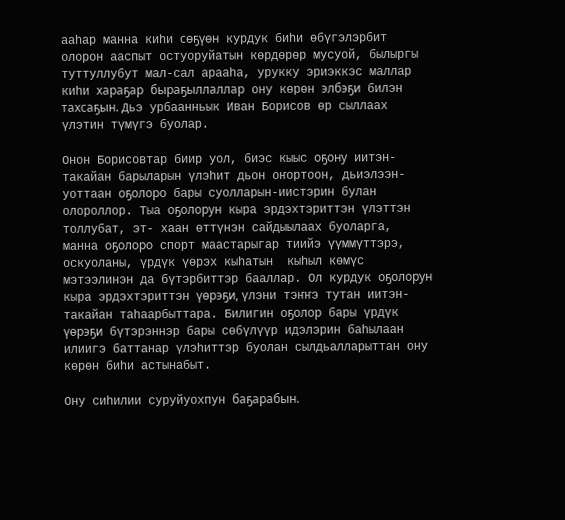ааһар манна киһи сөҕүөн курдук биһи өбүгэлэрбит олорон ааспыт остуоруйатын көрдөрөр мусуой, былыргы туттуллубут мал-сал арааһа, урукку эриэккэс маллар киһи хараҕар быраҕыллаллар ону көрөн элбэҕи билэн тахсаҕын. Дьэ урбаанньык Иван Борисов өр сыллаах үлэтин түмүгэ буолар.

Онон Борисовтар биир уол, биэс кыыс оҕону иитэн- такайан барыларын үлэһит дьон оҥортоон, дьиэлээн-уоттаан оҕолоро бары суолларын-иистэрин булан олороллор. Тыа оҕолорун кыра эрдэхтэриттэн үлэттэн толлубат, эт- хаан өттүнэн сайдыылаах буоларга, манна оҕолоро спорт маастарыгар тиийэ үүммүттэрэ, оскуоланы, үрдүк үөрэх кыһатын  кыһыл көмүс мэтээлинэн да бүтэрбиттэр бааллар. Ол курдук оҕолорун кыра эрдэхтэриттэн үөрэҕи, үлэни тэҥҥэ тутан иитэн-такайан таһаарбыттара. Билигин оҕолор бары үрдүк үөрэҕи бүтэрэннэр бары сөбүлүүр идэлэрин баһылаан илиигэ баттанар үлэһиттэр буолан сылдьалларыттан ону көрөн биһи астынабыт.

Ону сиһилии суруйуохпун баҕарабын.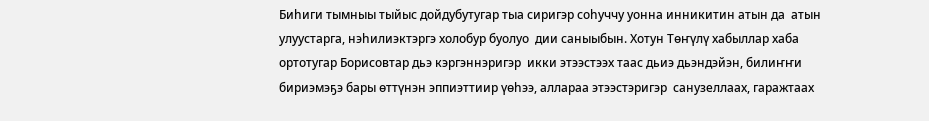Биһиги тымныы тыйыс дойдубутугар тыа сиригэр соһуччу уонна инникитин атын да  атын улуустарга, нэһилиэктэргэ холобур буолуо  дии саныыбын. Хотун Төҥүлү хабыллар хаба ортотугар Борисовтар дьэ кэргэннэригэр  икки этээстээх таас дьиэ дьэндэйэн, билиҥҥи бириэмэҕэ бары өттүнэн эппиэттиир үөһээ, аллараа этээстэригэр  санузеллаах, гаражтаах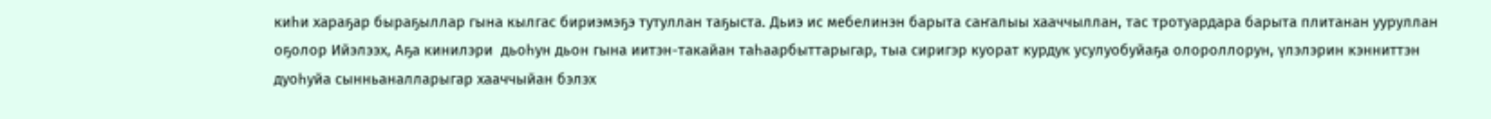киһи хараҕар быраҕыллар гына кылгас бириэмэҕэ тутуллан таҕыста. Дьиэ ис мебелинэн барыта саҥалыы хааччыллан, тас тротуардара барыта плитанан ууруллан оҕолор Ийэлээх, Аҕа кинилэри  дьоһун дьон гына иитэн-такайан таһаарбыттарыгар, тыа сиригэр куорат курдук усулуобуйаҕа олороллорун, үлэлэрин кэнниттэн дуоһуйа сынньаналларыгар хааччыйан бэлэх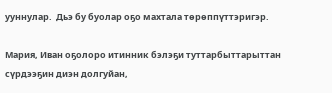ууннулар.  Дьэ бу буолар оҕо махтала төрөппүттэригэр.

Мария, Иван оҕолоро итинник бэлэҕи туттарбыттарыттан сүрдээҕин диэн долгуйан,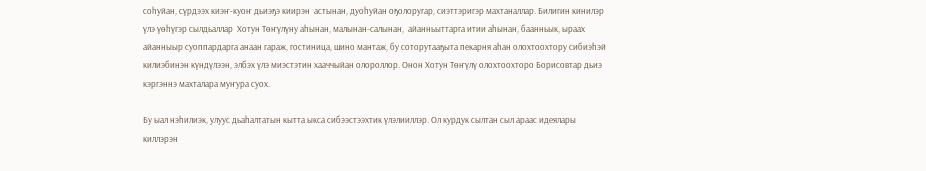соһуйан, сүрдээх киэҥ-куоҥ дьиэҕэ киирэн  астынан, дуоһуйан оҕолоругар, сиэттэригэр махтаналлар. Билигин кинилэр үлэ үөһүгэр сылдьаллар  Хотун Төҥүлүну аһынан, малынан-салынан,  айанньыттарга итии аһынан, баанньык, ыраах айанныыр суоппардарга анаан гараж, гостиница, шино мантаж, бу соторутааҕыта пекарня аһан олохтоохтору сибиэһэй килиэбинэн күндүлээн, элбэх үлэ миэстэтин хааччыйан олороллор. Онон Хотун Төҥүлү олохтоохторо Борисовтар дьиэ кэргэннэ махталара муҥура суох.

Бу ыал нэһилиэк, улуус дьаһалтатын кытта ыкса сибээстээхтик үлэлииллэр. Ол курдук сылтан сыл араас идеялары киллэрэн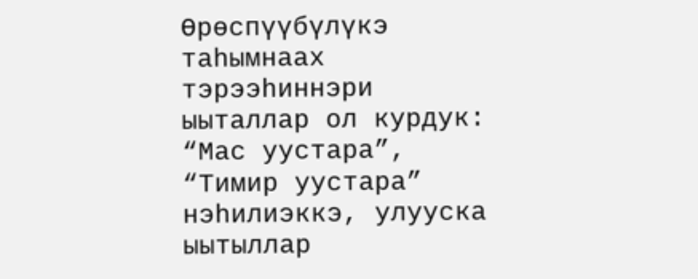Өрөспүүбүлүкэ таһымнаах тэрээһиннэри ыыталлар ол курдук: “Мас уустара”, “Тимир уустара”  нэһилиэккэ, улууска ыытыллар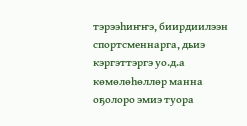тэрээһиҥҥэ, биирдиилээн спортсменнарга, дьиэ кэргэттэргэ уо.д.а көмөлөһөллөр манна оҕолоро эмиэ туора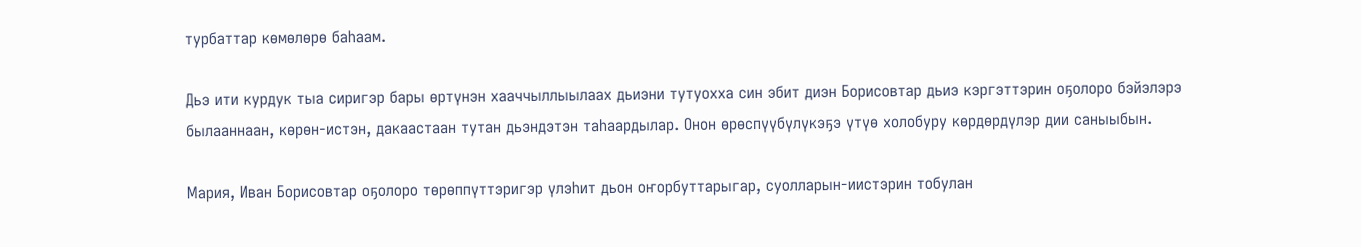турбаттар көмөлөрө баһаам.

Дьэ ити курдук тыа сиригэр бары өртүнэн хааччыллыылаах дьиэни тутуохха син эбит диэн Борисовтар дьиэ кэргэттэрин оҕолоро бэйэлэрэ былааннаан, көрөн-истэн, дакаастаан тутан дьэндэтэн таһаардылар. Онон өрөспүүбүлүкэҕэ үтүө холобуру көрдөрдүлэр дии саныыбын.

Мария, Иван Борисовтар оҕолоро төрөппүттэригэр үлэһит дьон оҥорбуттарыгар, суолларын-иистэрин тобулан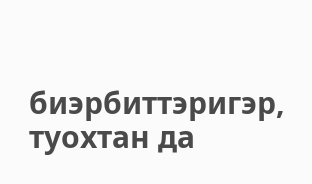биэрбиттэригэр, туохтан да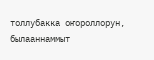толлубакка оҥороллорун, былааннаммыт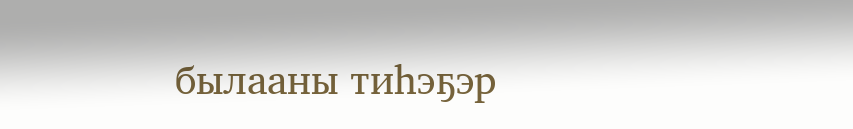былааны тиһэҕэр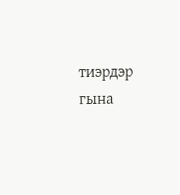тиэрдэр гына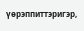үөрэппиттэригэр,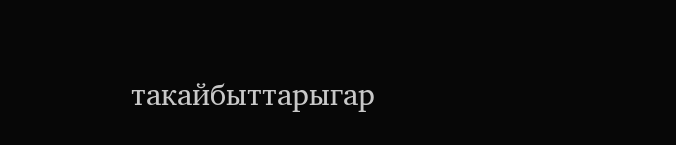такайбыттарыгар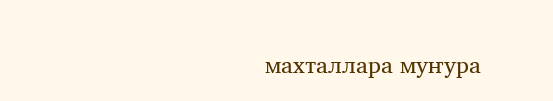махталлара муҥура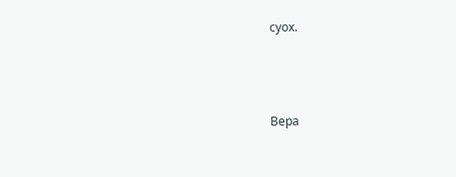суох.



Вера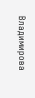Владимирова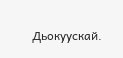Дьокуускай.